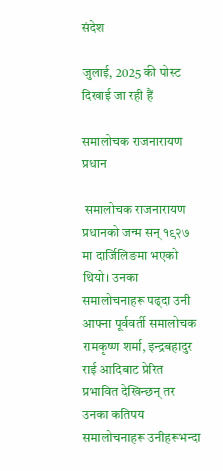संदेश

जुलाई, 2025 की पोस्ट दिखाई जा रही हैं

समालोचक राजनारायण प्रधान

 समालोचक राजनारायण प्रधानको जन्म सन् १९२७ मा दार्जिलिङमा भएको थियो। उनका समालोचनाहरू पढ्दा उनी आफ्ना पूर्ववर्ती समालोचक रामकृष्ण शर्मा, इन्द्रबहादुर राई आदिबाट प्रेरित प्रभावित देखिन्छन् तर उनका कतिपय समालोचनाहरू उनीहरूभन्दा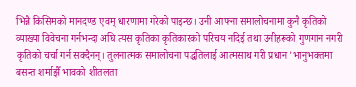भिन्नै किसिमको मानदण्ड एवम् धारणामा गरेको पाइन्छ। उनी आफ्ना समालोचनामा कुनै कृतिको व्याख्या विवेचना गर्नभन्दा अघि त्यस कृतिका कृतिकारको परिचय नदिई तथा उनीहरूको गुणगान नगरी कृतिको चर्चा गर्न सक्दैनन्। तुलनात्मक समालोचना पद्धतिलाई आत्मसाथ गरी प्रधान 'भानुभक्तमा बसन्त शर्माझैँ भावको शीतलता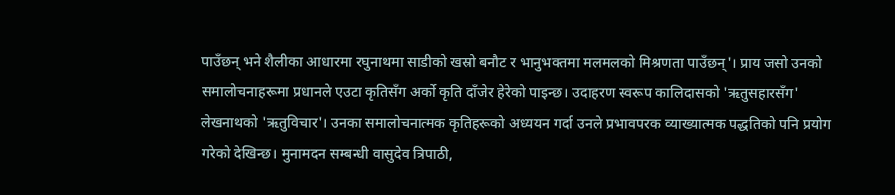पाउँछन् भने शैलीका आधारमा रघुनाथमा साडीको खस्रो बनौट र भानुभक्तमा मलमलको मिश्रणता पाउँछन्'। प्राय जसो उनको समालोचनाहरूमा प्रधानले एउटा कृतिसँग अर्को कृति दाँजेर हेरेको पाइन्छ। उदाहरण स्वरूप कालिदासको 'ऋतुसहारसँग' लेखनाथको 'ऋतुविचार'। उनका समालोचनात्मक कृतिहरूको अध्ययन गर्दा उनले प्रभावपरक व्याख्यात्मक पद्धतिको पनि प्रयोग गरेको देखिन्छ। मुनामदन सम्बन्धी वासुदेव त्रिपाठी,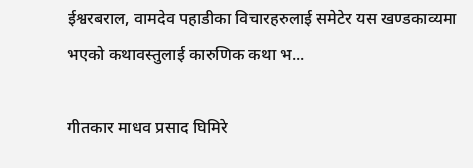ईश्वरबराल, वामदेव पहाडीका विचारहरुलाई समेटेर यस खण्डकाव्यमा भएको कथावस्तुलाई कारुणिक कथा भ...

गीतकार माधव प्रसाद घिमिरे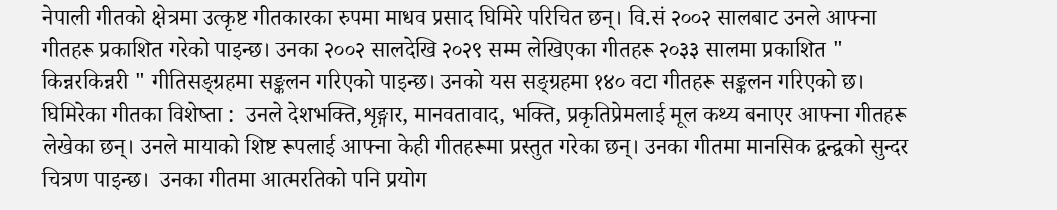नेपाली गीतको क्षेत्रमा उत्कृष्ट गीतकारका रुपमा माधव प्रसाद घिमिरे परिचित छन्। वि.सं २००२ सालबाट उनले आफ्ना गीतहरू प्रकाशित गरेको पाइन्छ। उनका २००२ सालदेखि २०२९ सम्म लेखिएका गीतहरू २०३३ सालमा प्रकाशित " किन्नरकिन्नरी " गीतिसङ्ग्रहमा सङ्कलन गरिएको पाइन्छ। उनको यस सङ्ग्रहमा १४० वटा गीतहरू सङ्कलन गरिएको छ।  घिमिरेका गीतका विशेष्ता :  उनले देशभक्ति,शृङ्गार, मानवतावाद, भक्ति, प्रकृतिप्रेमलाई मूल कथ्य बनाएर आफ्ना गीतहरू लेखेका छन्। उनले मायाको शिष्ट रूपलाई आफ्ना केही गीतहरूमा प्रस्तुत गरेका छन्। उनका गीतमा मानसिक द्वन्द्वको सुन्दर चित्रण पाइन्छ।  उनका गीतमा आत्मरतिको पनि प्रयोग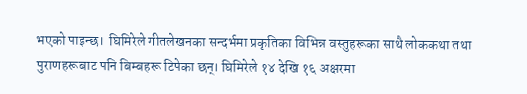भएको पाइन्छ।  घिमिरेले गीतलेखनका सन्दर्भमा प्रकृतिका विभिन्न वस्तुहरूका साथै लोककथा तथा पुराणहरूबाट पनि बिम्बहरू टिपेका छन्। घिमिरेले १४ देखि १६ अक्षरमा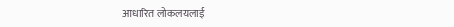आधारित लोकलयलाई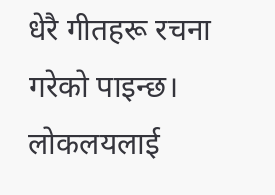धेरै गीतहरू रचना गरेको पाइन्छ।  लोकलयलाई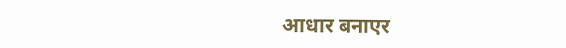आधार बनाएर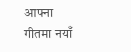आफ्ना गीतमा नयाँ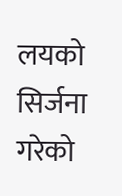लयको सिर्जना गरेको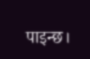पाइन्छ।